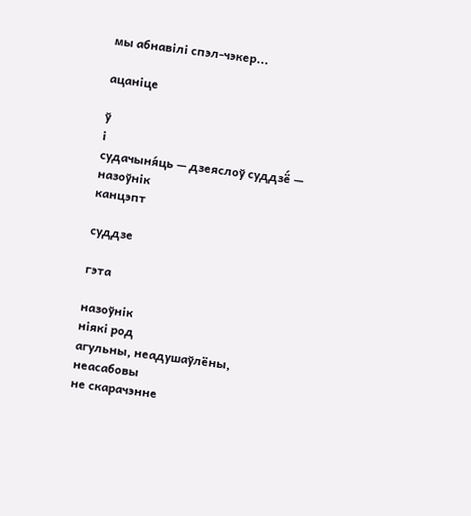мы абнавілі спэл-чэкер...

ацаніце

ў
і
судачыня́ць — дзеяслоў суддзё́ — назоўнік
канцэпт

суддзе

гэта

назоўнік
ніякі род
агульны, неадушаўлёны, неасабовы
не скарачэнне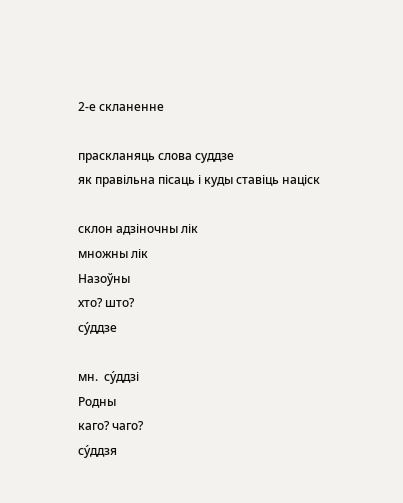2-е скланенне

праскланяць слова суддзе
як правільна пісаць і куды ставіць націск

склон адзіночны лік
множны лік
Назоўны
хто? што?
су́ддзе

мн.  су́ддзі
Родны
каго? чаго?
су́ддзя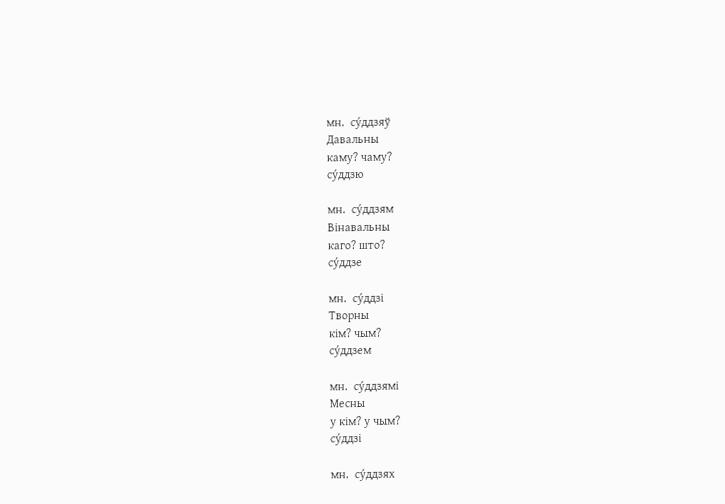мн.  су́ддзяў
Давальны
каму? чаму?
су́ддзю

мн.  су́ддзям
Вінавальны
каго? што?
су́ддзе

мн.  су́ддзі
Творны
кім? чым?
су́ддзем

мн.  су́ддзямі
Месны
у кім? у чым?
су́ддзі

мн.  су́ддзях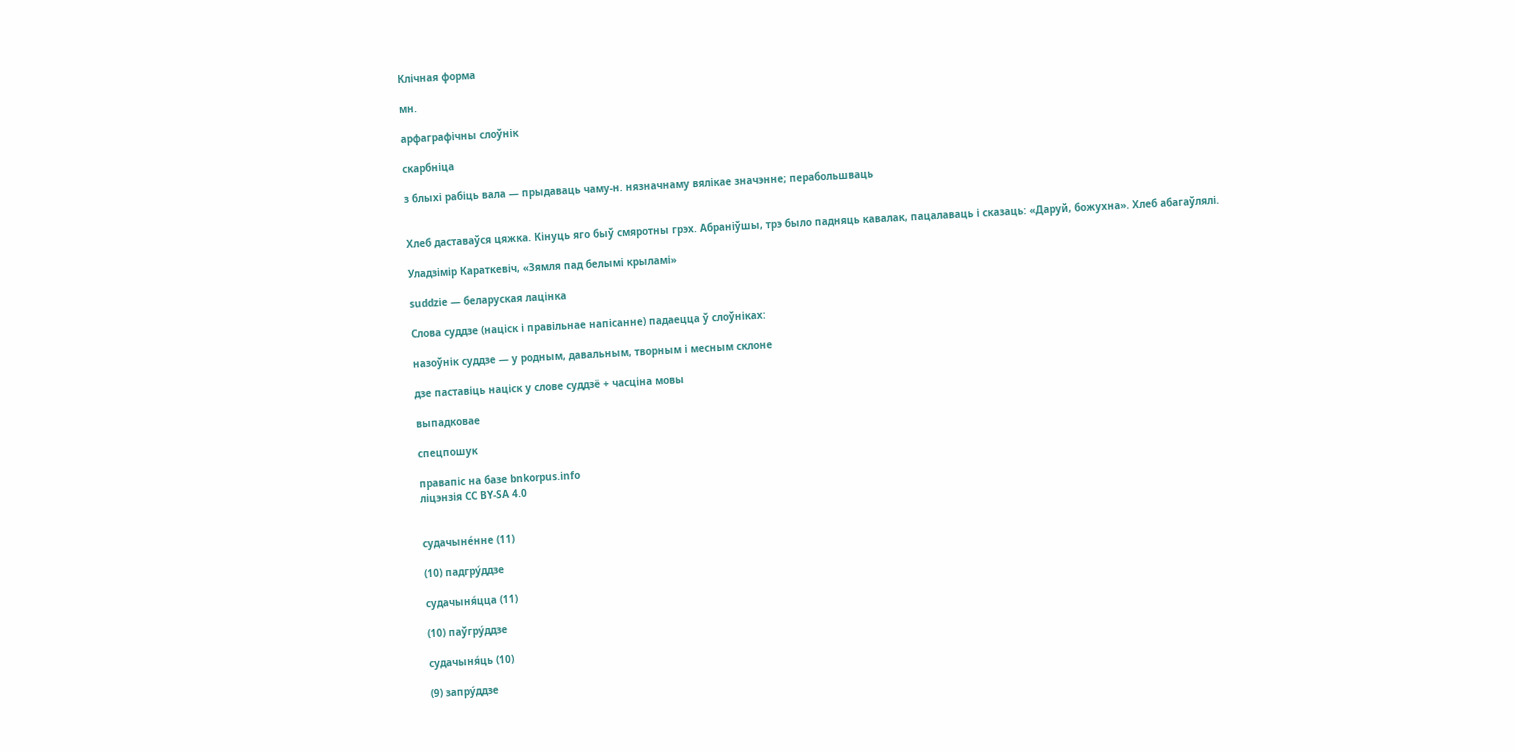Клічная форма

мн.

арфаграфічны слоўнік

скарбніца

з блыхі рабіць вала — прыдаваць чаму-н. нязначнаму вялікае значэнне; перабольшваць


Хлеб даставаўся цяжка. Кінуць яго быў смяротны грэх. Абраніўшы, трэ было падняць кавалак, пацалаваць і сказаць: «Даруй, божухна». Хлеб абагаўлялі.

Уладзімір Караткевіч, «Зямля пад белымі крыламі»

suddzie — беларуская лацінка

Слова суддзе (націск і правільнае напісанне) падаецца ў слоўніках:

назоўнік суддзе — у родным, давальным, творным і месным склоне

дзе паставіць націск у слове суддзё + часціна мовы

выпадковае

спецпошук

правапіс на базе bnkorpus.info
ліцэнзія CC BY-SA 4.0


судачыне́нне (11)

(10) падгру́ддзе

судачыня́цца (11)

(10) паўгру́ддзе

судачыня́ць (10)

(9) запру́ддзе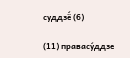суддзё́ (6)

(11) правасу́ддзе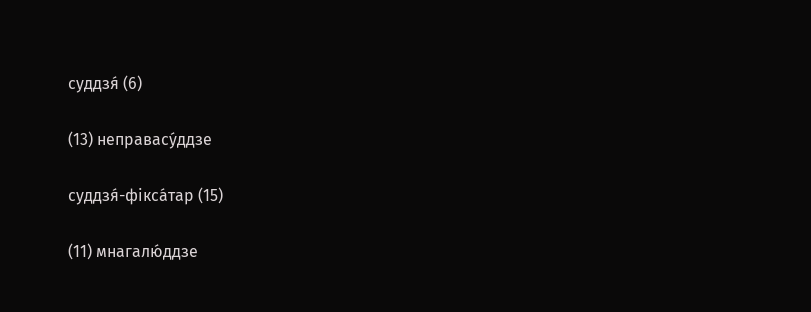суддзя́ (6)

(13) неправасу́ддзе

суддзя́-фікса́тар (15)

(11) мнагалю́ддзе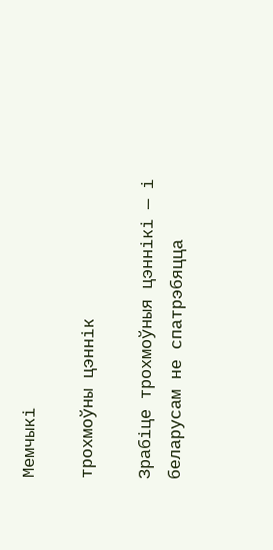Мемчыкі

трохмоўны цэннік

Зрабіце трохмоўныя цэннікі — і беларусам не спатрэбяцца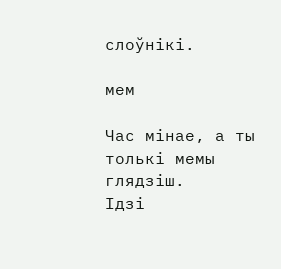слоўнікі.

мем

Час мінае, а ты толькі мемы глядзіш.
Ідзі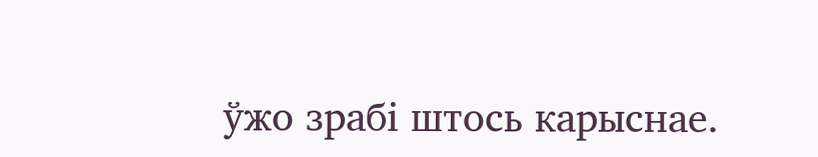ўжо зрабі штось карыснае.